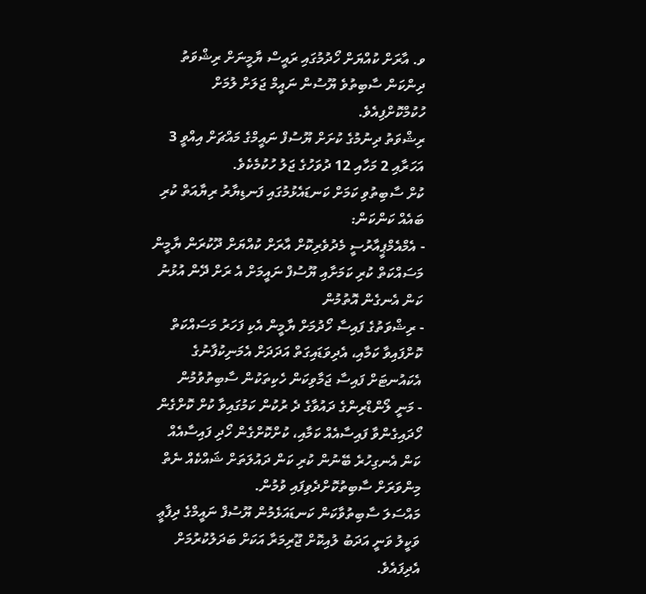ވ. އާރަށް ކުއްޔަށް ހޯދުމުގައި ރައީސް ޔާމީނަށް ރިޝްވަތު ދިންކަން ސާބިތުވެ ޔޫސުން ނައީމް ޖަލަށް ލުމަށް ހުކުމްކޮށްފިއެވެ.
ރިޝްވަތު ދިނުމުގެ ކުށަށް ޔޫސުފް ނައީމްގެ މައްޗަށް އިއްވީ 3 އަހަރާއި 2 މަހާއި 12 ދުވަހުގެ ޖަލު ހުކުމެކެވެ.
ކުށް ސާބިތުވި ކަމަށް ކަނޑައެޅުމުގައި ފަނޑިޔާރު ރިޔާއަތް ކުރި ބައެއް ކަންކަން:
- އެމްއެމްޕީއާރުސީ މެދުވެރިކޮށް އާރަށް ކުއްޔަށް ދޫކުރަން ޔާމީން މަސައްކަތް ކުރި ކަމަށާއި ޔޫސުފް ނައީމަށް އެ ރަށް ދޭން އުޅުނު ކަން އެނގެން އޮތުމުން
- ރިޝްވަތުގެ ފައިސާ ހޯދުމަށް ޔާމީން އެކި ފަހަރު މަސައްކަތް ކޮށްފައިވާ ކަމާއި، އެދިވަޑައިގަތް އަދަދަށް އެމަނިކުފާނުގެ އެކައުނޓަށް ފައިސާ ޖަމާވިކަން ހެކިތަކުން ސާބިތުވުމުން
- މަނީ ލޯންޑްރިންގެ ދައުވާގެ ދެ ރުކުން ކަމުގައިވާ ކުށް ކޮށްގެން ހޯދައިގެންވާ ފައިސާއެއް ކަމާއި، ކުށްކޮށްގެން ހޯދި ފައިސާއެއް ކަން އެނގިހުރެ ބޭނުން ކުރި ކަން ދައުލަތަށް ޝައްކެއް ނެތް މިންވަރަށް ސާބިތުކޮށްދެވިފައި ވުމުން.
މައްސަލަ ސާބިތުވާކަން ކަނޑައަޅެމުން ޔޫސުފް ނައީމްގެ ދިފާޢީ ވަކީލު ވަނީ އަދަބު ލުއިކޮށް ޖޫރިމަރާ އަކަށް ބަދަލުކުރުމަށް އެދިފައެވެ.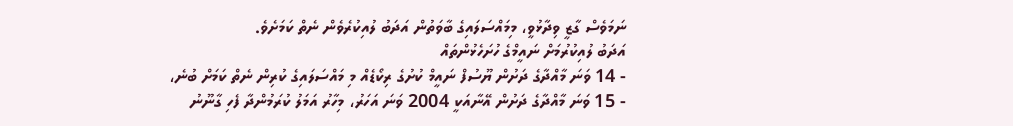ނަމަވެސް ގާޒީ ވިދާޅުވީ، މިމައްސަލައިގެ ބާވަތުން އަދަބު ލުއިކުރެވެން ނެތް ކަމަށެވެ.
އަދަބު ލުއިކުރުމަށް ނައީމްގެ ހުށަހެޅުންތައް
- 14 ވަނަ މާއްދާގެ ދަށުން ޔޫސުފް ނައީމް ކުށުގެ ރިކޯޑެއް މި މައްސަލައިގެ ކުރިން ނެތް ކަމަށް ބުނެ،
- 15 ވަނަ މާއްދާގެ ދަށުން އޭނާއަކީ 2004 ވަނަ އަހަރު، މިހާރު އަމަލު ކުރަމުންދާ ފެހި ގާނޫނު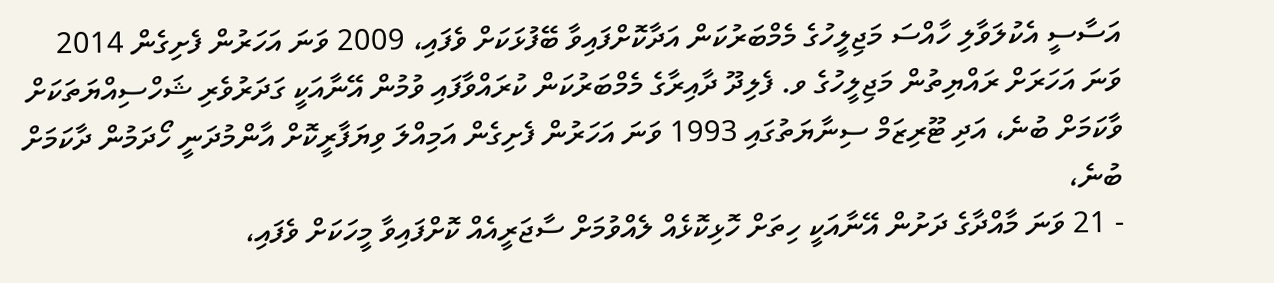އަސާސީ އެކުލަވާލި ހާއްސަ މަޖިލީހުގެ މެމްބަރުކަން އަދާކޮށްފައިވާ ބޭފުޅަކަށް ވެފައި، 2009 ވަނަ އަހަރުން ފެށިގެން 2014 ވަނަ އަހަރަށް ރައްޔިތުން މަޖިލީހުގެ ވ. ފެލިދޫ ދާއިރާގެ މެމްބަރުކަން ކުރައްވާފައި ވުމުން އޭނާއަކީ ގަދަރުވެރި ޝަހްސިއްޔަތަކަށް ވާކަމަށް ބުނެ، އަދި ޓޫރިޒަމް ސިނާޔަތުގައި 1993 ވަނަ އަހަރުން ފެށިގެން އަމިއްލަ ވިޔަފާރީކޮށް އާންމުދަނީ ހޯދަމުން ދާކަމަށް ބުނެ،
- 21 ވަނަ މާއްދާގެ ދަށުން އޭނާއަކީ ހިތަށް ހޮޅިކޮޅެއް ލެއްވުމަށް ސާޖަރީއެއް ކޮށްފައިވާ މީހަކަށް ވެފައި،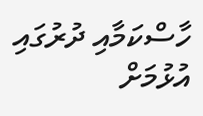ހާސްކަމާއި ދުރުގައި އުޅުމަށް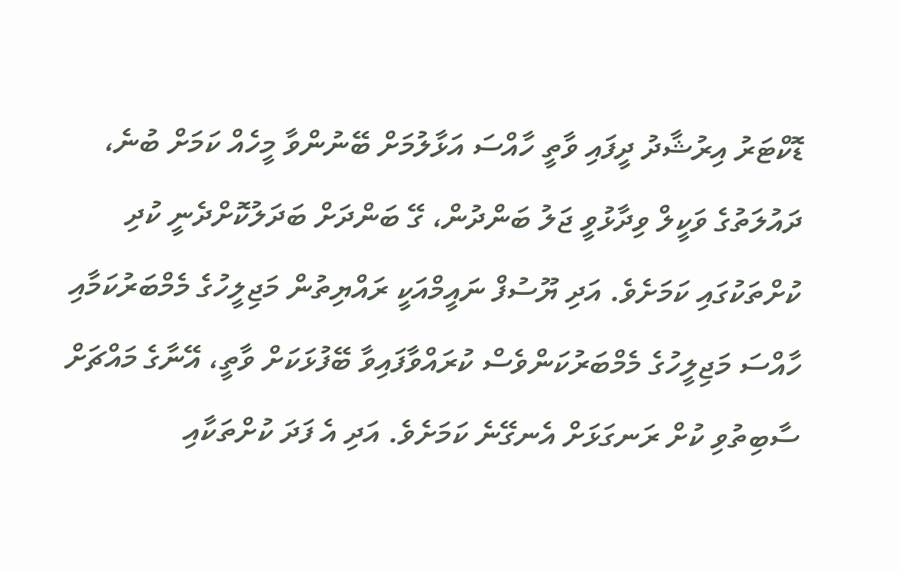ޑޮކްޓަރު އިރުޝާދު ދީފައި ވާތީ ހާއްސަ އަޅާލުމަށް ބޭނުންވާ މީހެއް ކަމަށް ބުނެ،
ދައުލަތުގެ ވަކީލް ވިދާޅުވީ ޖަލު ބަންދުން، ގޭ ބަންދަށް ބަދަލުކޮށްދެނީ ކުދި ކުށްތަކުގައި ކަމަށެވެ. އަދި ޔޫސުފް ނައީމްއަކީ ރައްޔިތުން މަޖިލީހުގެ މެމްބަރުކަމާއި ހާއްސަ މަޖިލީހުގެ މެމްބަރުކަންވެސް ކުރައްވާފައިވާ ބޭފުޅަކަށް ވާތީ، އޭނާގެ މައްޗަށް ސާބިތުވި ކުށް ރަނގަޅަށް އެނގޭނެ ކަމަށެވެ. އަދި އެ ފަދަ ކުށްތަކާއި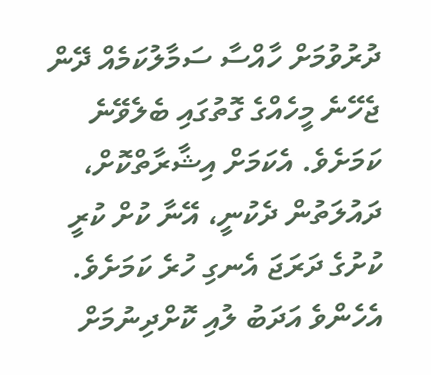ދުރުވުމަށް ހާއްސާ ސަމާލުކަމެއް ދޭން ޖެހޭނެ މީހެއްގެ ގޮތުގައި ބެލެވޭނެ ކަމަށެވެ. އެކަމަށް އިޝާރާތްކޮށް، ދައުލަތުން ދެކުނީ، އޭނާ ކުށް ކުރީ ކުށުގެ ދަރަޖަ އެނގި ހުރެ ކަމަށެވެ. އެހެންވެ އަދަބު ލުއި ކޮށްދިނުމަށް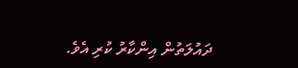ދައުލަތުން އިންކާރު ކުރި އެވެ.